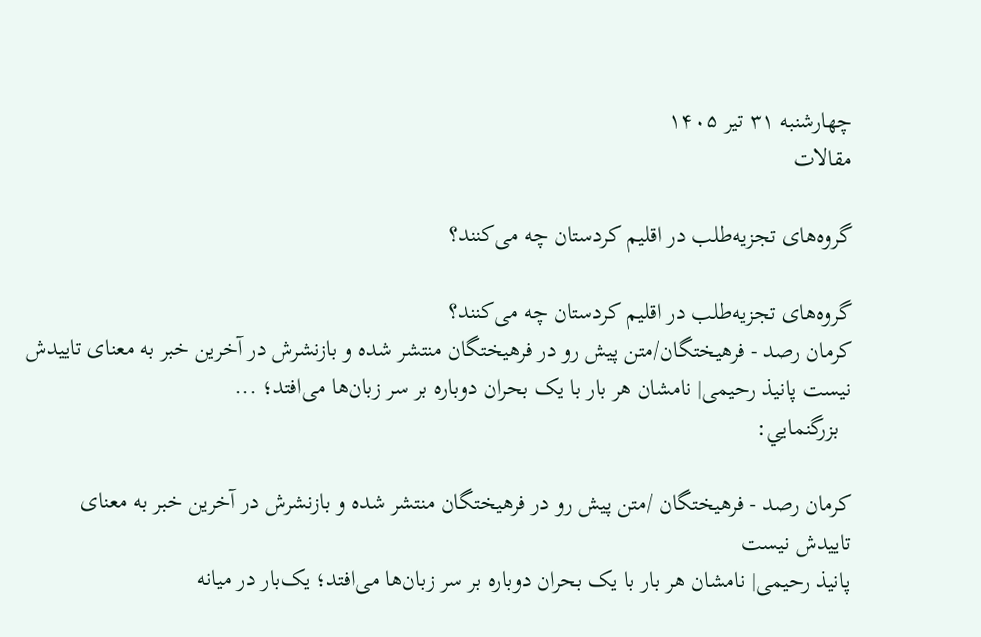چهارشنبه ۳۱ تير ۱۴۰۵
مقالات

گروه‌های تجزیه‌طلب در اقلیم کردستان چه می‌کنند؟

گروه‌های تجزیه‌طلب در اقلیم کردستان چه می‌کنند؟
کرمان رصد - فرهیختگان/متن پیش رو در فرهیختگان منتشر شده و بازنشرش در آخرین خبر به معنای تاییدش نیست پانیذ رحیمی| نامشان هر بار با یک بحران دوباره بر سر زبان‌ها می‌افتد؛ ...
  بزرگنمايي:

کرمان رصد - فرهیختگان /متن پیش رو در فرهیختگان منتشر شده و بازنشرش در آخرین خبر به معنای تاییدش نیست
پانیذ رحیمی| نامشان هر بار با یک بحران دوباره بر سر زبان‌ها می‌افتد؛ یک‌بار در میانه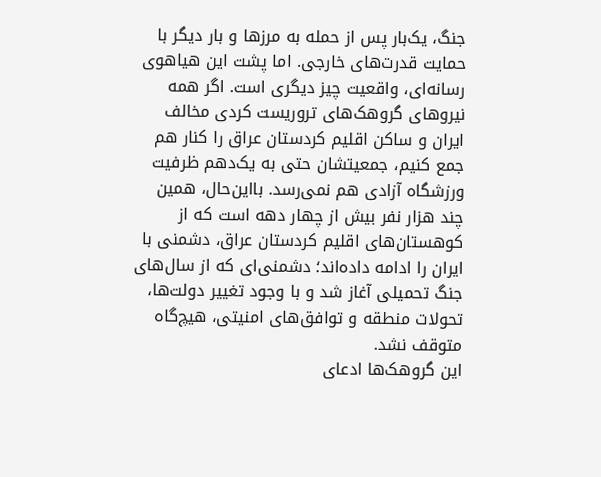جنگ، یک‌بار پس از حمله به مرز‌ها و بار دیگر با حمایت قدرت‌های خارجی. اما پشت این هیاهوی رسانه‌ای، واقعیت چیز دیگری است. اگر همه نیرو‌های گروهک‌های تروریست کردی مخالف ایران و ساکن اقلیم کردستان عراق را کنار هم جمع کنیم، جمعیتشان حتی به یک‌دهم ظرفیت ورزشگاه آزادی هم نمی‌رسد. بااین‌حال، همین چند هزار نفر بیش از چهار دهه است که از کوهستان‌های اقلیم کردستان عراق، دشمنی با ایران را ادامه داده‌اند؛ دشمنی‌ای که از سال‌های جنگ تحمیلی آغاز شد و با وجود تغییر دولت‌ها، تحولات منطقه و توافق‌های امنیتی، هیچ‌گاه متوقف نشد.
این گروهک‌ها ادعای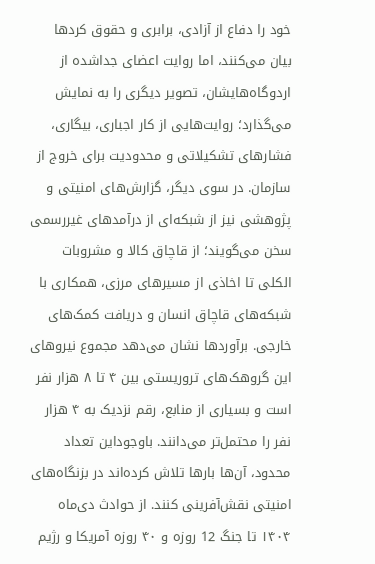خود را دفاع از آزادی، برابری و حقوق کرد‌ها بیان می‌کنند، اما روایت اعضای جداشده از اردوگاه‌هایشان، تصویر دیگری را به نمایش می‌گذارد؛ روایت‌هایی از کار اجباری، بیگاری، فشار‌های تشکیلاتی و محدودیت برای خروج از سازمان. در سوی دیگر، گزارش‌های امنیتی و پژوهشی نیز از شبکه‌ای از درآمد‌های غیررسمی سخن می‌گویند؛ از قاچاق کالا و مشروبات الکلی تا اخاذی از مسیر‌های مرزی، همکاری با شبکه‌های قاچاق انسان و دریافت کمک‌های خارجی. برآورد‌ها نشان می‌دهد مجموع نیرو‌های این گروهک‌های تروریستی بین ۴ تا ۸ هزار نفر است و بسیاری از منابع، رقم نزدیک به ۴ هزار نفر را محتمل‌تر می‌دانند. باوجوداین تعداد محدود، آن‌ها بار‌ها تلاش کرده‌اند در بزنگاه‌های امنیتی نقش‌آفرینی کنند. از حوادث دی‌ماه ۱۴۰۴ تا جنگ 12 روزه و ۴۰ روزه آمریکا و رژیم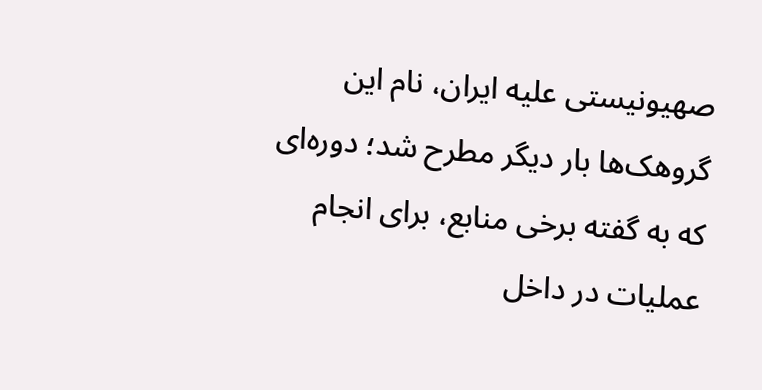صهیونیستی علیه ایران، نام این گروهک‌ها بار دیگر مطرح شد؛ دوره‌ای که به گفته برخی منابع، برای انجام عملیات در داخل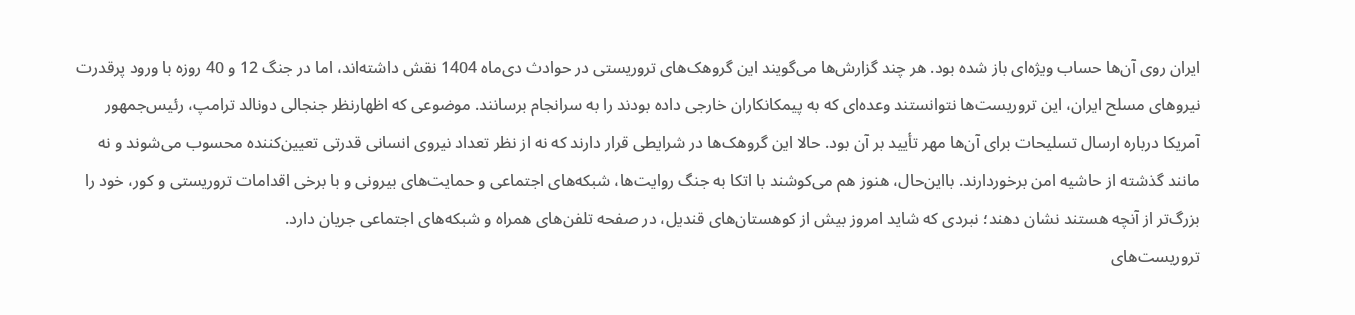ایران روی آن‌ها حساب ویژه‌ای باز شده بود. هر چند گزارش‌ها می‌گویند این گروهک‌های تروریستی در حوادث دی‌ماه 1404 نقش داشته‌اند، اما در جنگ 12 و 40 روزه با ورود پرقدرت نیرو‌های مسلح ایران، این تروریست‌ها نتوانستند وعده‌ای که به پیمکانکاران خارجی داده بودند را به سرانجام برسانند. موضوعی که اظهارنظر جنجالی دونالد ترامپ، رئیس‌جمهور آمریکا درباره ارسال تسلیحات برای آن‌ها مهر تأیید بر آن بود. حالا این گروهک‌ها در شرایطی قرار دارند که نه از نظر تعداد نیروی انسانی قدرتی تعیین‌کننده محسوب می‌شوند و نه مانند گذشته از حاشیه امن برخوردارند. بااین‌حال، هنوز هم می‌کوشند با اتکا به جنگ روایت‌ها، شبکه‌های اجتماعی و حمایت‌های بیرونی و با برخی اقدامات تروریستی و کور، خود را بزرگ‌تر از آنچه هستند نشان دهند؛ نبردی که شاید امروز بیش از کوهستان‌های قندیل، در صفحه تلفن‌های همراه و شبکه‌های اجتماعی جریان دارد.
تروریست‌های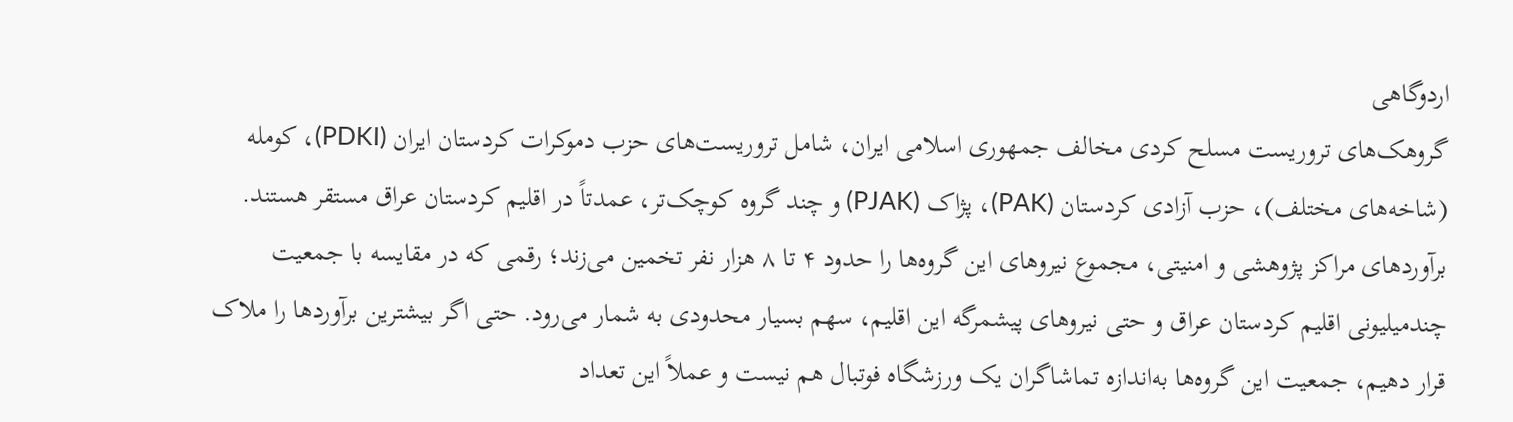اردوگاهی
گروهک‌های تروریست مسلح کردی مخالف جمهوری اسلامی ایران، شامل تروریست‌های حزب دموکرات کردستان ایران (PDKI)، کومله (شاخه‌های مختلف)، حزب آزادی کردستان (PAK)، پژاک (PJAK) و چند گروه کوچک‌تر، عمدتاً در اقلیم کردستان عراق مستقر هستند. برآورد‌های مراکز پژوهشی و امنیتی، مجموع نیرو‌های این گروه‌ها را حدود ۴ تا ۸ هزار نفر تخمین می‌زند؛ رقمی که در مقایسه با جمعیت چندمیلیونی اقلیم کردستان عراق و حتی نیرو‌های پیشمرگه این اقلیم، سهم بسیار محدودی به شمار می‌رود. حتی اگر بیشترین برآورد‌ها را ملاک قرار دهیم، جمعیت این گروه‌ها به‌اندازه تماشاگران یک ورزشگاه فوتبال هم نیست و عملاً این تعداد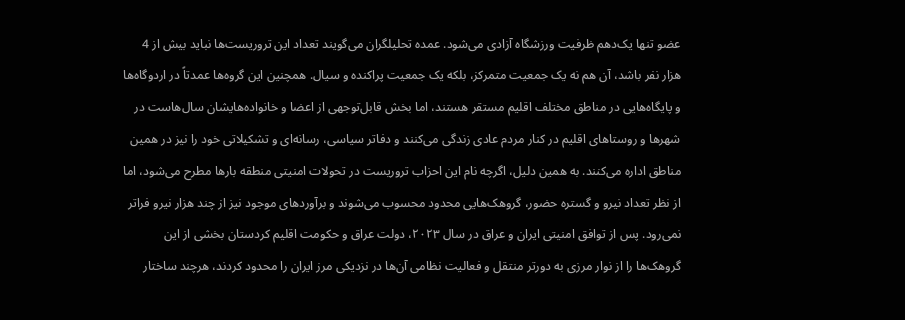عضو تنها یک‌دهم ظرفیت ورزشگاه آزادی می‌شود. عمده تحلیلگران می‌گویند تعداد این تروریست‌ها نباید بیش از 4 هزار نفر باشد، آن هم نه یک جمعیت متمرکز، بلکه یک جمعیت پراکنده و سیال. همچنین این گروه‌ها عمدتاً در اردوگاه‌ها و پایگاه‌هایی در مناطق مختلف اقلیم مستقر هستند، اما بخش قابل‌توجهی از اعضا و خانواده‌هایشان سال‌هاست در شهر‌ها و روستا‌های اقلیم در کنار مردم عادی زندگی می‌کنند و دفاتر سیاسی، رسانه‌ای و تشکیلاتی خود را نیز در همین مناطق اداره می‌کنند. به همین دلیل، اگرچه نام این احزاب تروریست در تحولات امنیتی منطقه بار‌ها مطرح می‌شود، اما از نظر تعداد نیرو و گستره حضور، گروهک‌هایی محدود محسوب می‌شوند و برآورد‌های موجود نیز از چند هزار نیرو فراتر نمی‌رود. پس از توافق امنیتی ایران و عراق در سال ۲۰۲۳، دولت عراق و حکومت اقلیم کردستان بخشی از این گروهک‌ها را از نوار مرزی به دورتر منتقل و فعالیت نظامی آن‌ها در نزدیکی مرز ایران را محدود کردند، هرچند ساختار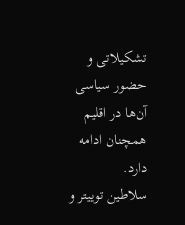تشکیلاتی و حضور سیاسی آن‌ها در اقلیم همچنان ادامه دارد.
سلاطین توییتر و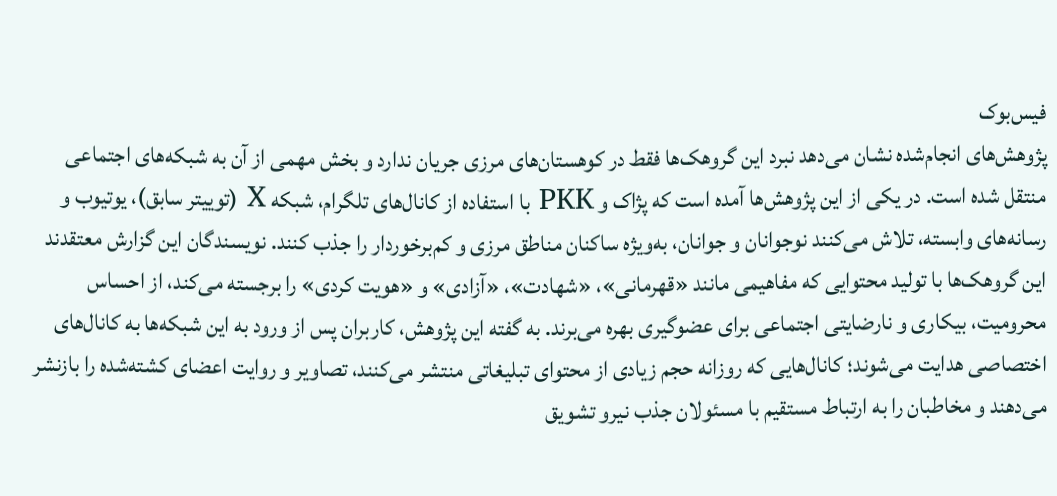فیس‌بوک
پژوهش‌های انجام‌شده نشان می‌دهد نبرد این گروهک‌ها فقط در کوهستان‌های مرزی جریان ندارد و بخش مهمی از آن به شبکه‌های اجتماعی منتقل شده است. در یکی از این پژوهش‌ها آمده است که پژاک و PKK با استفاده از کانال‌های تلگرام، شبکه X (توییتر سابق)، یوتیوب و رسانه‌های وابسته، تلاش می‌کنند نوجوانان و جوانان، به‌ویژه ساکنان مناطق مرزی و کم‌برخوردار را جذب کنند. نویسندگان این گزارش معتقدند این گروهک‌ها با تولید محتوایی که مفاهیمی مانند «قهرمانی»، «شهادت»، «آزادی» و «هویت کردی» را برجسته می‌کند، از احساس محرومیت، بیکاری و نارضایتی اجتماعی برای عضوگیری بهره می‌برند. به گفته این پژوهش، کاربران پس از ورود به این شبکه‌ها به کانال‌های اختصاصی هدایت می‌شوند؛ کانال‌هایی که روزانه حجم زیادی از محتوای تبلیغاتی منتشر می‌کنند، تصاویر و روایت اعضای کشته‌شده را بازنشر می‌دهند و مخاطبان را به ارتباط مستقیم با مسئولان جذب نیرو تشویق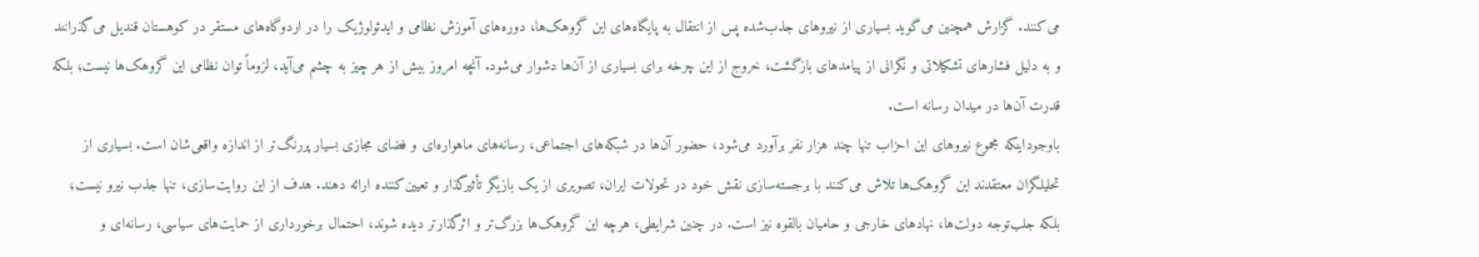می‌کنند. گزارش همچنین می‌گوید بسیاری از نیرو‌های جذب‌شده پس از انتقال به پایگاه‌های این گروهک‌ها، دوره‌های آموزش نظامی و ایدئولوژیک را در اردوگاه‌های مستقر در کوهستان قندیل می‌گذرانند و به دلیل فشار‌های تشکیلاتی و نگرانی از پیامد‌های بازگشت، خروج از این چرخه برای بسیاری از آن‌ها دشوار می‌شود. آنچه امروز بیش از هر چیز به چشم می‌آید، لزوماً توان نظامی این گروهک‌ها نیست؛ بلکه قدرت آن‌ها در میدان رسانه است.
باوجوداینکه مجموع نیرو‌های این احزاب تنها چند هزار نفر برآورد می‌شود، حضور آن‌ها در شبکه‌های اجتماعی، رسانه‌های ماهواره‌ای و فضای مجازی بسیار پررنگ‌تر از اندازه واقعی‌شان است. بسیاری از تحلیلگران معتقدند این گروهک‌ها تلاش می‌کنند با برجسته‌سازی نقش خود در تحولات ایران، تصویری از یک بازیگر تأثیرگذار و تعیین‌کننده ارائه دهند. هدف از این روایت‌سازی، تنها جذب نیرو نیست؛ بلکه جلب‌توجه دولت‌ها، نهاد‌های خارجی و حامیان بالقوه نیز است. در چنین شرایطی، هرچه این گروهک‌ها بزرگ‌تر و اثرگذارتر دیده شوند، احتمال برخورداری از حمایت‌های سیاسی، رسانه‌ای و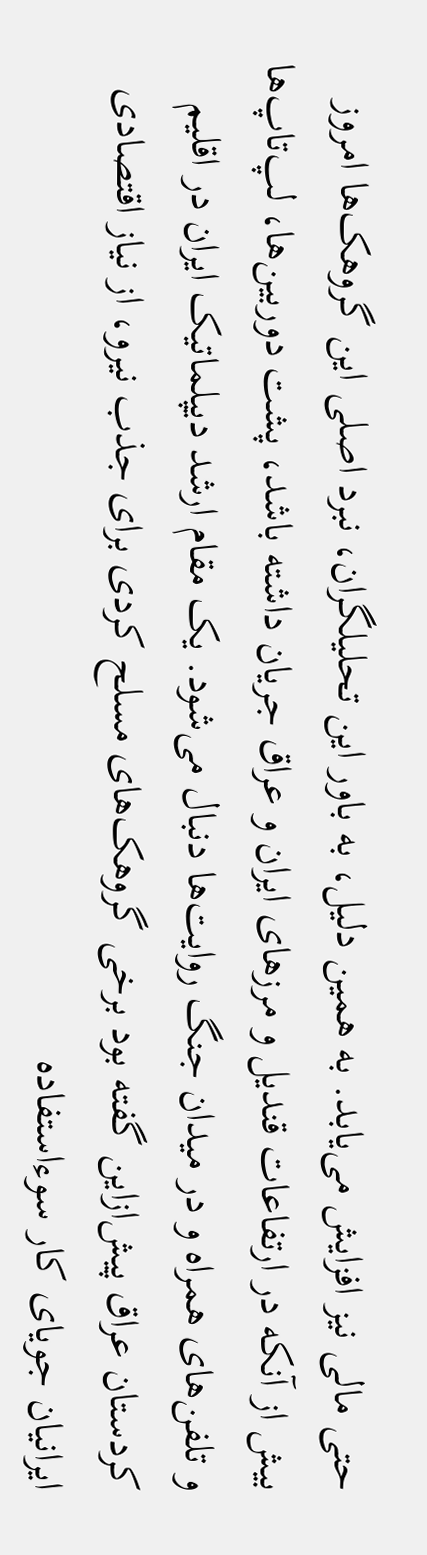حتی مالی نیز افزایش می‌یابد. به همین دلیل، به باور این تحلیلگران، نبرد اصلی این گروهک‌ها امروز بیش از آنکه در ارتفاعات قندیل و مرز‌های ایران و عراق جریان داشته باشد، پشت دوربین‌ها، لپ‌تاپ‌ها و تلفن‌های همراه و در میدان جنگ روایت‌ها دنبال می‌شود. یک مقام ارشد دیپلماتیک ایران در اقلیم کردستان عراق پیش‌ازاین گفته بود برخی گروهک‌های مسلح کردی برای جذب نیرو، از نیاز اقتصادی ایرانیان جویای کار سوءاستفاده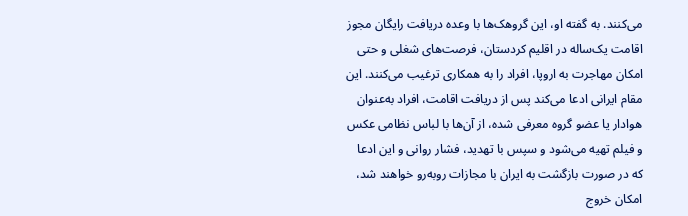می‌کنند. به گفته او، این گروهک‌ها با وعده دریافت رایگان مجوز اقامت یک‌ساله در اقلیم کردستان، فرصت‌های شغلی و حتی امکان مهاجرت به اروپا، افراد را به همکاری ترغیب می‌کنند. این مقام ایرانی ادعا می‌کند پس از دریافت اقامت، افراد به‌عنوان هوادار یا عضو گروه معرفی شده، از آن‌ها با لباس نظامی عکس و فیلم تهیه می‌شود و سپس با تهدید، فشار روانی و این ادعا که در صورت بازگشت به ایران با مجازات روبه‌رو خواهند شد، امکان خروج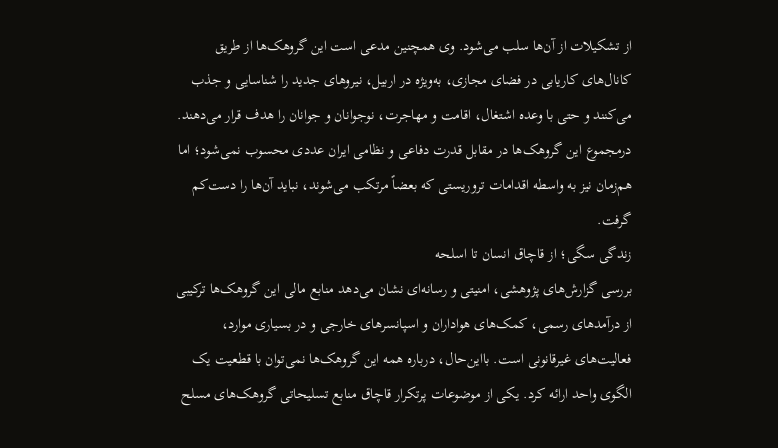از تشکیلات از آن‌ها سلب می‌شود. وی همچنین مدعی است این گروهک‌ها از طریق کانال‌های کاریابی در فضای مجازی، به‌ویژه در اربیل، نیرو‌های جدید را شناسایی و جذب می‌کنند و حتی با وعده اشتغال، اقامت و مهاجرت، نوجوانان و جوانان را هدف قرار می‌دهند. درمجموع این گروهک‌ها در مقابل قدرت دفاعی و نظامی ایران عددی محسوب نمی‌شود؛ اما هم‌زمان نیز به واسطه اقدامات تروریستی که بعضاً مرتکب می‌شوند، نباید آن‌ها را دست‌کم گرفت.
زندگی سگی؛ از قاچاق انسان تا اسلحه
بررسی گزارش‌های پژوهشی، امنیتی و رسانه‌ای نشان می‌دهد منابع مالی این گروهک‌ها ترکیبی از درآمد‌های رسمی، کمک‌های هواداران و اسپانسر‌های خارجی و در بسیاری موارد، فعالیت‌های غیرقانونی است. بااین‌حال، درباره همه این گروهک‌ها نمی‌توان با قطعیت یک الگوی واحد ارائه کرد. یکی از موضوعات پرتکرار قاچاق منابع تسلیحاتی گروهک‌های مسلح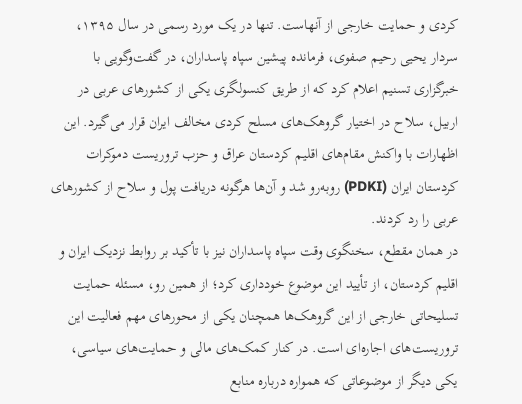کردی و حمایت خارجی از آنهاست. تنها در یک مورد رسمی در سال ۱۳۹۵، سردار یحیی رحیم صفوی، فرمانده پیشین سپاه پاسداران، در گفت‌وگویی با خبرگزاری تسنیم اعلام کرد که از طریق کنسولگری یکی از کشور‌های عربی در اربیل، سلاح در اختیار گروهک‌های مسلح کردی مخالف ایران قرار می‌گیرد. این اظهارات با واکنش مقام‌های اقلیم کردستان عراق و حزب تروریست دموکرات کردستان ایران (PDKI) روبه‌رو شد و آن‌ها هرگونه دریافت پول و سلاح از کشورهای عربی را رد کردند.
در همان مقطع، سخنگوی وقت سپاه پاسداران نیز با تأکید بر روابط نزدیک ایران و اقلیم کردستان، از تأیید این موضوع خودداری کرد؛ از همین رو، مسئله حمایت تسلیحاتی خارجی از این گروهک‌ها همچنان یکی از محور‌های مهم فعالیت این تروریست‌های اجاره‌ای است. در کنار کمک‌های مالی و حمایت‌های سیاسی، یکی دیگر از موضوعاتی که همواره درباره منابع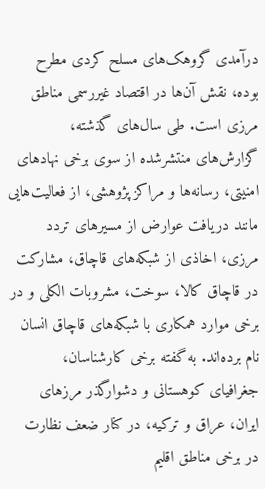درآمدی گروهک‌های مسلح کردی مطرح بوده، نقش آن‌ها در اقتصاد غیررسمی مناطق مرزی است. طی سال‌های گذشته، گزارش‌های منتشرشده از سوی برخی نهاد‌های امنیتی، رسانه‌ها و مراکز پژوهشی، از فعالیت‌هایی مانند دریافت عوارض از مسیر‌های تردد مرزی، اخاذی از شبکه‌های قاچاق، مشارکت در قاچاق کالا، سوخت، مشروبات الکلی و در برخی موارد همکاری با شبکه‌های قاچاق انسان نام برده‌اند. به گفته برخی کارشناسان، جغرافیای کوهستانی و دشوارگذر مرز‌های ایران، عراق و ترکیه، در کنار ضعف نظارت در برخی مناطق اقلیم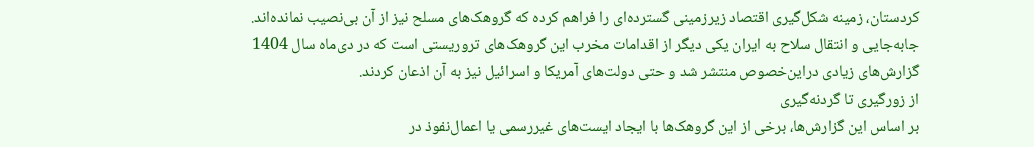کردستان، زمینه شکل‌گیری اقتصاد زیرزمینی گسترده‌ای را فراهم کرده که گروهک‌های مسلح نیز از آن بی‌نصیب نمانده‌اند. جابه‌جایی و انتقال سلاح به ایران یکی دیگر از اقدامات مخرب این گروهک‌های تروریستی است که در دی‌ماه سال 1404 گزارش‌های زیادی دراین‌خصوص منتشر شد و حتی دولت‌های آمریکا و اسرائیل نیز به آن اذعان کردند.
از زورگیری تا گردنه‌گیری
بر اساس این گزارش‌ها، برخی از این گروهک‌ها با ایجاد ایست‌های غیررسمی یا اعمال‌نفوذ در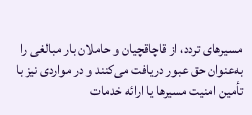مسیر‌های تردد، از قاچاقچیان و حاملان بار مبالغی را به‌عنوان حق عبور دریافت می‌کنند و در مواردی نیز با تأمین امنیت مسیر‌ها یا ارائه خدمات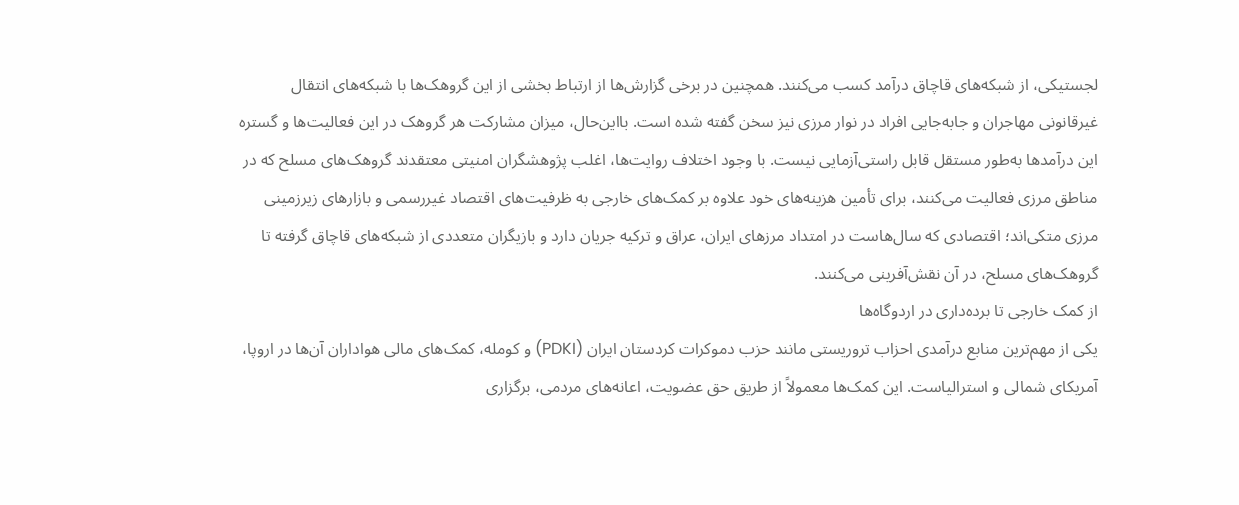لجستیکی، از شبکه‌های قاچاق درآمد کسب می‌کنند. همچنین در برخی گزارش‌ها از ارتباط بخشی از این گروهک‌ها با شبکه‌های انتقال غیرقانونی مهاجران و جابه‌جایی افراد در نوار مرزی نیز سخن گفته شده است. بااین‌حال، میزان مشارکت هر گروهک در این فعالیت‌ها و گستره این درآمد‌ها به‌طور مستقل قابل راستی‌آزمایی نیست. با وجود اختلاف روایت‌ها، اغلب پژوهشگران امنیتی معتقدند گروهک‌های مسلح که در مناطق مرزی فعالیت می‌کنند، برای تأمین هزینه‌های خود علاوه بر کمک‌های خارجی به ظرفیت‌های اقتصاد غیررسمی و بازار‌های زیرزمینی مرزی متکی‌اند؛ اقتصادی که سال‌هاست در امتداد مرز‌های ایران، عراق و ترکیه جریان دارد و بازیگران متعددی از شبکه‌های قاچاق گرفته تا گروهک‌های مسلح، در آن نقش‌آفرینی می‌کنند.
از کمک خارجی تا برده‌داری در اردوگاه‌ها
یکی از مهم‌ترین منابع درآمدی احزاب تروریستی مانند حزب دموکرات کردستان ایران (PDKI) و کومله، کمک‌های مالی هواداران آن‌ها در اروپا، آمریکای شمالی و استرالیاست. این کمک‌ها معمولاً از طریق حق عضویت، اعانه‌های مردمی، برگزاری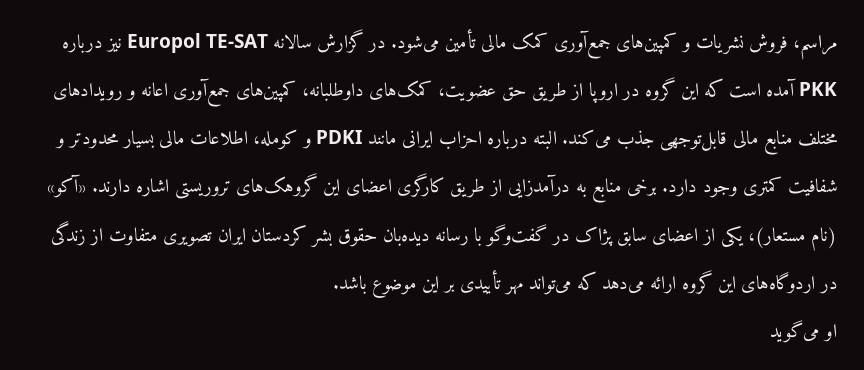مراسم، فروش نشریات و کمپین‌های جمع‌آوری کمک مالی تأمین می‌شود. در گزارش سالانه Europol TE-SAT نیز درباره PKK آمده است که این گروه در اروپا از طریق حق عضویت، کمک‌های داوطلبانه، کمپین‌های جمع‌آوری اعانه و رویداد‌های مختلف منابع مالی قابل‌توجهی جذب می‌کند. البته درباره احزاب ایرانی مانند PDKI و کومله، اطلاعات مالی بسیار محدودتر و شفافیت کمتری وجود دارد. برخی منابع به درآمدزایی از طریق کارگری اعضای این گروهک‌های تروریستی اشاره دارند. «آکو» (نام مستعار)، یکی از اعضای سابق پژاک در گفت‌وگو با رسانه دیده‌بان حقوق بشر کردستان ایران تصویری متفاوت از زندگی در اردوگاه‌های این گروه ارائه می‌دهد که می‌تواند مهر تأییدی بر این موضوع باشد.
او می‌گوید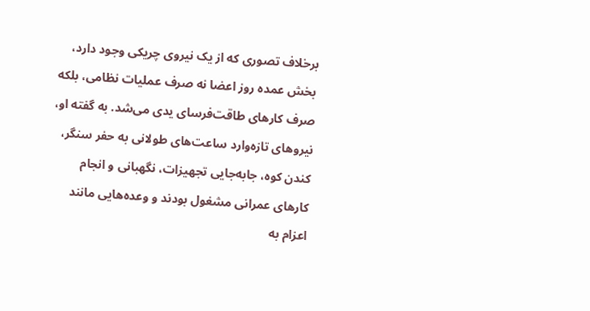برخلاف تصوری که از یک نیروی چریکی وجود دارد، بخش عمده روز اعضا نه صرف عملیات نظامی، بلکه صرف کار‌های طاقت‌فرسای یدی می‌شد. به گفته او، نیرو‌های تازه‌وارد ساعت‌های طولانی به حفر سنگر، کندن کوه، جابه‌جایی تجهیزات، نگهبانی و انجام کار‌های عمرانی مشغول بودند و وعده‌هایی مانند اعزام به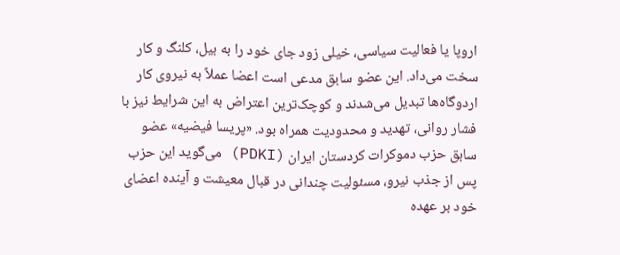اروپا یا فعالیت سیاسی، خیلی زود جای خود را به بیل، کلنگ و کار سخت می‌داد. این عضو سابق مدعی است اعضا عملاً به نیروی کار اردوگاه‌ها تبدیل می‌شدند و کوچک‌ترین اعتراض به این شرایط نیز با فشار روانی، تهدید و محدودیت همراه بود. «پریسا فیضیه» عضو سابق حزب دموکرات کردستان ایران (PDKI) می‌گوید این حزب پس از جذب نیرو، مسئولیت چندانی در قبال معیشت و آینده اعضای خود بر عهده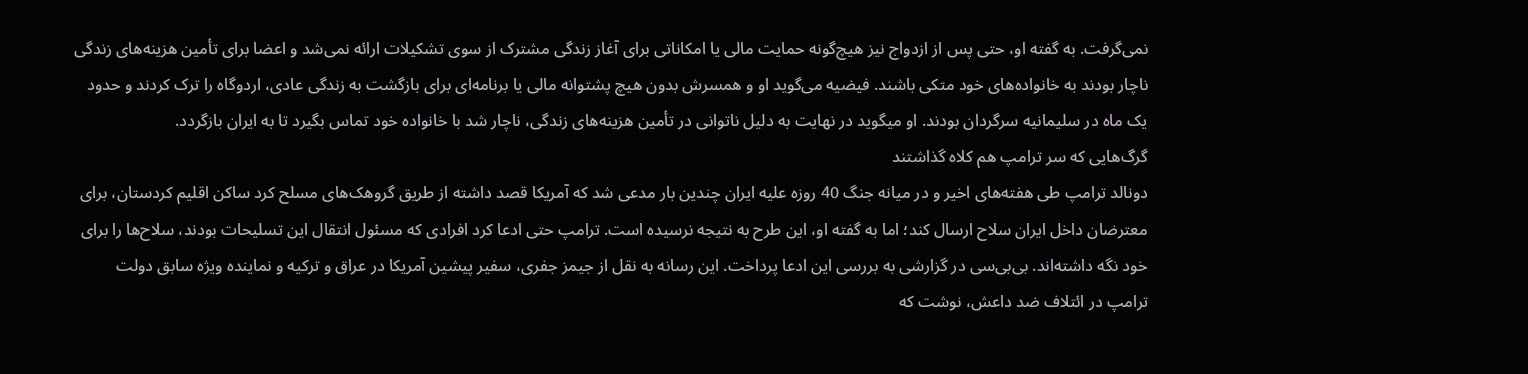نمی‌گرفت. به گفته او، حتی پس از ازدواج نیز هیچ‌گونه حمایت مالی یا امکاناتی برای آغاز زندگی مشترک از سوی تشکیلات ارائه نمی‌شد و اعضا برای تأمین هزینه‌های زندگی ناچار بودند به خانواده‌های خود متکی باشند. فیضیه می‌گوید او و همسرش بدون هیچ پشتوانه مالی یا برنامه‌ای برای بازگشت به زندگی عادی، اردوگاه را ترک کردند و حدود یک ماه در سلیمانیه سرگردان بودند. او می‍گوید در نهایت به دلیل ناتوانی در تأمین هزینه‌های زندگی، ناچار شد با خانواده خود تماس بگیرد تا به ایران بازگردد.
گرگ‌هایی که سر ترامپ هم کلاه گذاشتند
دونالد ترامپ طی هفته‌های اخیر و در میانه جنگ 40 روزه علیه ایران چندین بار مدعی شد که آمریکا قصد داشته از طریق گروهک‌های مسلح کرد ساکن اقلیم کردستان، برای معترضان داخل ایران سلاح ارسال کند؛ اما به گفته او، این طرح به نتیجه نرسیده است. ترامپ حتی ادعا کرد افرادی که مسئول انتقال این تسلیحات بودند، سلاح‌ها را برای خود نگه داشته‌اند. بی‌بی‌سی در گزارشی به بررسی این ادعا پرداخت. این رسانه به نقل از جیمز جفری، سفیر پیشین آمریکا در عراق و ترکیه و نماینده ویژه سابق دولت ترامپ در ائتلاف ضد داعش، نوشت که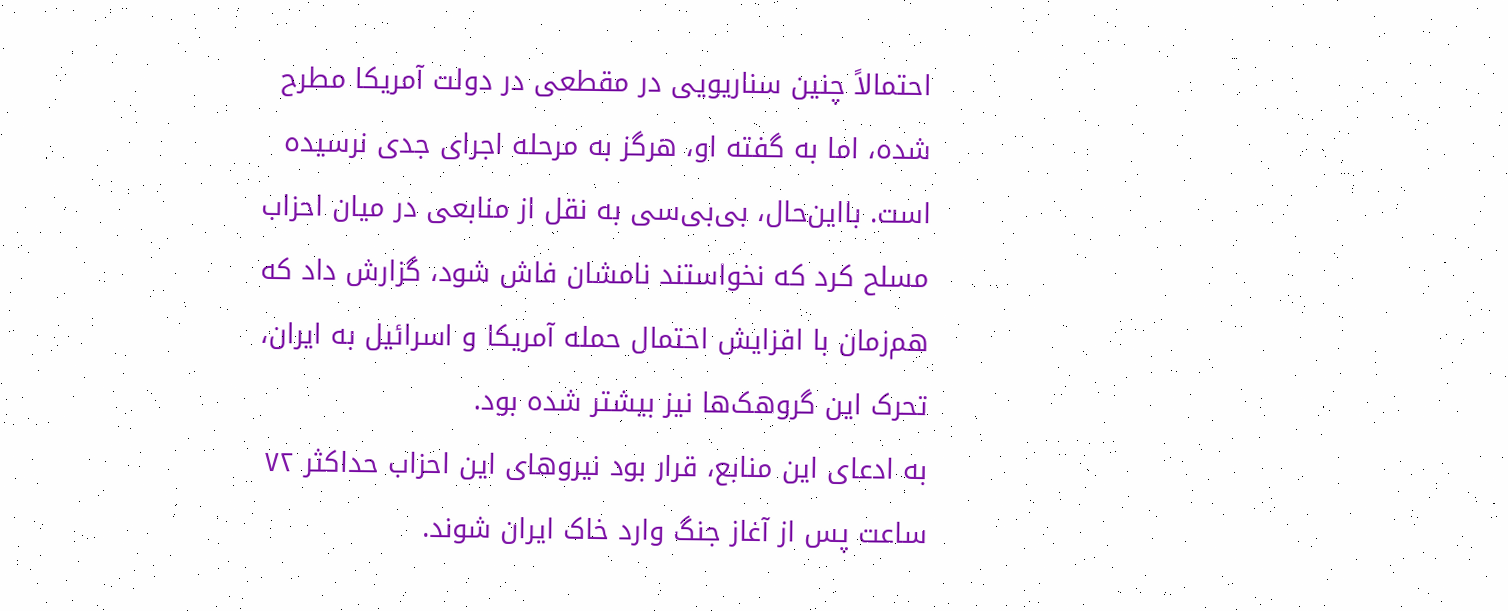احتمالاً چنین سناریویی در مقطعی در دولت آمریکا مطرح شده، اما به گفته او، هرگز به مرحله اجرای جدی نرسیده است. بااین‌حال، بی‌بی‌سی به نقل از منابعی در میان احزاب مسلح کرد که نخواستند نامشان فاش شود، گزارش داد که هم‌زمان با افزایش احتمال حمله آمریکا و اسرائیل به ایران، تحرک این گروهک‌ها نیز بیشتر شده بود.
به ادعای این منابع، قرار بود نیرو‌های این احزاب حداکثر ۷۲ ساعت پس از آغاز جنگ وارد خاک ایران شوند.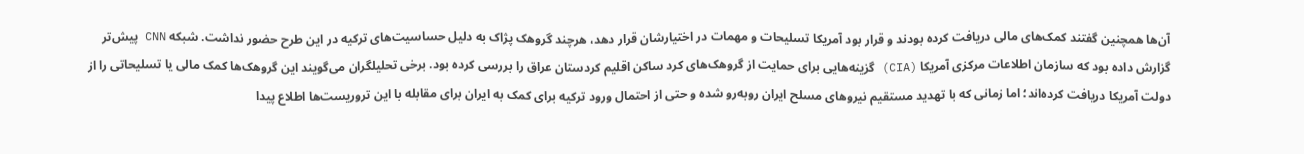آن‌ها همچنین گفتند کمک‌های مالی دریافت کرده بودند و قرار بود آمریکا تسلیحات و مهمات در اختیارشان قرار دهد، هرچند گروهک پژاک به دلیل حساسیت‌های ترکیه در این طرح حضور نداشت. شبکه CNN پیش‌تر گزارش داده بود که سازمان اطلاعات مرکزی آمریکا (CIA) گزینه‌هایی برای حمایت از گروهک‌های کرد ساکن اقلیم کردستان عراق را بررسی کرده بود. برخی تحلیلگران می‌گویند این گروهک‌ها کمک مالی یا تسلیحاتی را از دولت آمریکا دریافت کرده‌اند؛ اما زمانی که با تهدید مستقیم نیرو‌های مسلح ایران روبه‌رو شده و حتی از احتمال ورود ترکیه برای کمک به ایران برای مقابله با این تروریست‌ها اطلاع پیدا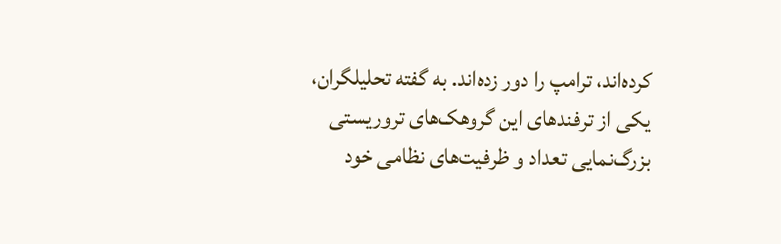کرده‌اند، ترامپ را دور زده‌اند. به گفته تحلیلگران، یکی از ترفند‌های این گروهک‌های تروریستی بزرگ‌نمایی تعداد و ظرفیت‌های نظامی خود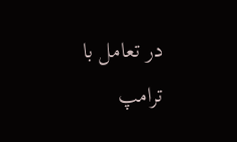در تعامل با ترامپ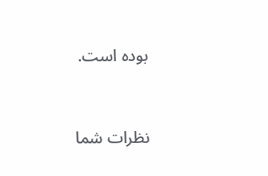بوده است.


نظرات شما